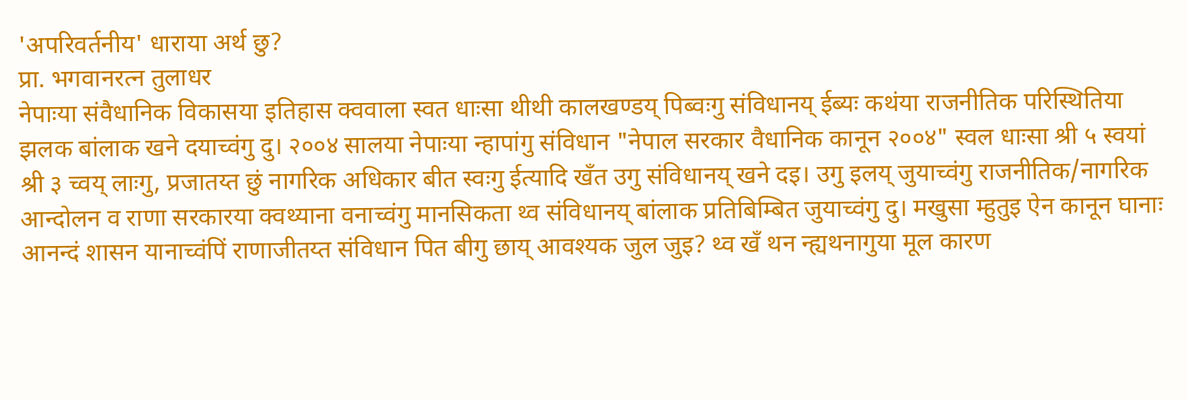'अपरिवर्तनीय' धाराया अर्थ छु?
प्रा. भगवानरत्न तुलाधर
नेपाःया संवैधानिक विकासया इतिहास क्ववाला स्वत धाःसा थीथी कालखण्डय् पिब्वःगु संविधानय् ईब्यः कथंया राजनीतिक परिस्थितिया झलक बांलाक खने दयाच्वंगु दु। २००४ सालया नेपाःया न्हापांगु संविधान "नेपाल सरकार वैधानिक कानून २००४" स्वल धाःसा श्री ५ स्वयां श्री ३ च्वय् लाःगु, प्रजातय्त छुं नागरिक अधिकार बीत स्वःगु ईत्यादि खँत उगु संविधानय् खने दइ। उगु इलय् जुयाच्वंगु राजनीतिक/नागरिक आन्दोलन व राणा सरकारया क्वथ्याना वनाच्वंगु मानसिकता थ्व संविधानय् बांलाक प्रतिबिम्बित जुयाच्वंगु दु। मखुसा म्हुतुइ ऐन कानून घानाः आनन्दं शासन यानाच्वंपिं राणाजीतय्त संविधान पित बीगु छाय् आवश्यक जुल जुइ? थ्व खँ थन न्ह्यथनागुया मूल कारण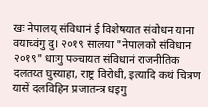खः नेपालय् संविधानं ई विशेषयात संवोधन याना वयाच्वंगु दु। २०१९ सालया "नेपालको संविधान २०१९" धाःगु पञ्चायत संविधानं राजनीतिक दलतय्त घुस्याहा, राष्ट्र विरोधी, इत्यादि कथं चित्रण यासें दलविहिन प्रजातन्त्र धइगु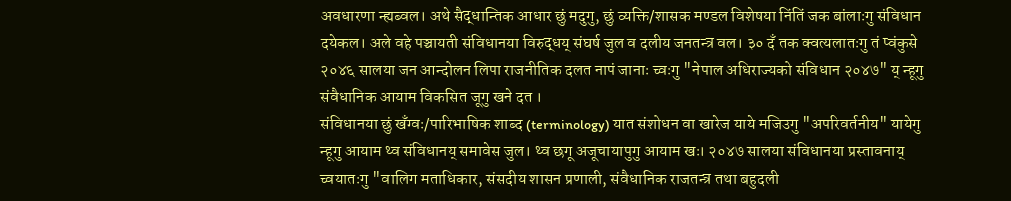अवधारणा न्ह्यब्वल। अथे सैद्धान्तिक आधार छुं मदुगु, छुं व्यक्ति/शासक मण्डल विशेषया निंतिं जक बांलाःगु संविधान दयेकल। अले वहे पञ्चायती संविधानया विरुद्धय् संघर्ष जुल व दलीय जनतन्त्र वल। ३० दँ तक क्वत्यलातःगु तं प्वंकुसे २०४६ सालया जन आन्दोलन लिपा राजनीतिक दलत नापं जानाः च्वःगु "नेपाल अधिराज्यको संविधान २०४७" य् न्हूगु संवैधानिक आयाम विकसित जूगु खने दत ।
संविधानया छुं खँग्वः/पारिभाषिक शाब्द (terminology) यात संशोधन वा खारेज याये मजिउगु "अपरिवर्तनीय" यायेगु न्हूगु आयाम थ्व संविधानय् समावेस जुल। थ्व छगू अजूचायापुगु आयाम खः। २०४७ सालया संविधानया प्रस्तावनाय् च्वयातःगु "वालिग मताधिकार, संसदीय शासन प्रणाली, संवैधानिक राजतन्त्र तथा बहुदली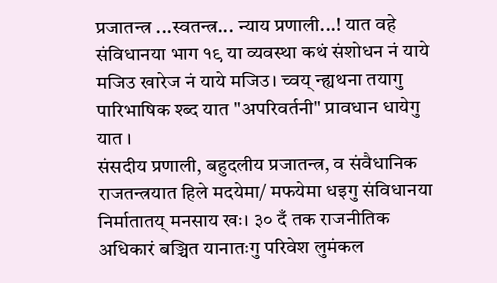प्रजातन्त्र ...स्वतन्त्र... न्याय प्रणाली...! यात वहे संविधानया भाग १९ या व्यवस्था कथं संशोधन नं याये मजिउ खारेज नं याये मजिउ। च्वय् न्ह्यथना तयागु पारिभाषिक श्ब्द यात "अपरिवर्तनी" प्रावधान धायेगु यात ।
संसदीय प्रणाली, बहुदलीय प्रजातन्त्र, व संवैधानिक राजतन्त्रयात हिले मदयेमा/ मफयेमा धइगु संविधानया निर्मातातय् मनसाय खः। ३० दँ तक राजनीतिक अधिकारं बञ्चित यानातःगु परिवेश लुमंकल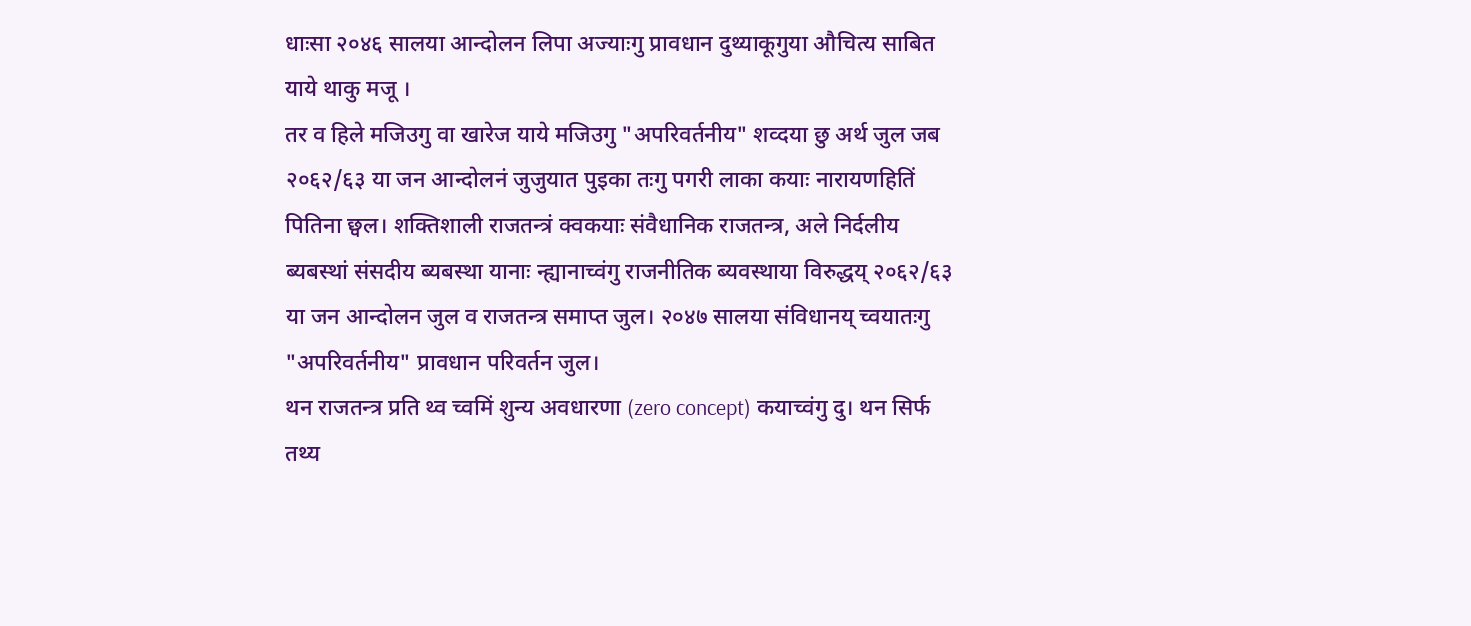धाःसा २०४६ सालया आन्दोलन लिपा अज्याःगु प्रावधान दुथ्याकूगुया औचित्य साबित याये थाकु मजू ।
तर व हिले मजिउगु वा खारेज याये मजिउगु "अपरिवर्तनीय" शव्दया छु अर्थ जुल जब २०६२/६३ या जन आन्दोलनं जुजुयात पुइका तःगु पगरी लाका कयाः नारायणहितिं पितिना छ्वल। शक्तिशाली राजतन्त्रं क्वकयाः संवैधानिक राजतन्त्र, अले निर्दलीय ब्यबस्थां संसदीय ब्यबस्था यानाः न्ह्यानाच्वंगु राजनीतिक ब्यवस्थाया विरुद्धय् २०६२/६३ या जन आन्दोलन जुल व राजतन्त्र समाप्त जुल। २०४७ सालया संविधानय् च्वयातःगु "अपरिवर्तनीय" प्रावधान परिवर्तन जुल।
थन राजतन्त्र प्रति थ्व च्वमिं शुन्य अवधारणा (zero concept) कयाच्वंगु दु। थन सिर्फ तथ्य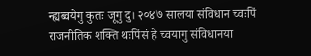न्ह्यब्वयेगु कुतः जूगु दु। २०४७ सालया संविधान च्वःपिं राजनीतिक शक्ति थःपिंसं हे च्वयागु संविधानया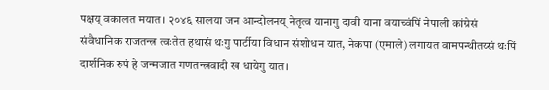पक्षय् वकालत मयात। २०४६ सालया जन आन्दोलनय् नेतृत्व यानागु दावी याना वयाच्वंपिं नेपाली कांग्रेसं संवैधानिक राजतन्त्र त्वःतेत हथासं थःगु पार्टीया विधान संशोधन यात, नेकपा (एमाले) लगायत वामपन्थीतय्सं थःपिं दार्शनिक रुपं हे जन्मजात गणतन्त्रवादी ख धायेगु यात।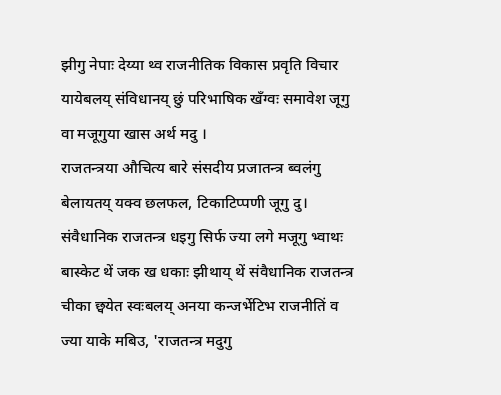झीगु नेपाः देय्या थ्व राजनीतिक विकास प्रवृति विचार यायेबलय् संविधानय् छुं परिभाषिक खँग्वः समावेश जूगु वा मजूगुया खास अर्थ मदु ।
राजतन्त्रया औचित्य बारे संसदीय प्रजातन्त्र ब्वलंगु बेलायतय् यक्व छलफल, टिकाटिप्पणी जूगु दु। संवैधानिक राजतन्त्र धइगु सिर्फ ज्या लगे मजूगु भ्वाथः बास्केट थें जक ख धकाः झीथाय् थें संवैधानिक राजतन्त्र चीका छ्वयेत स्वःबलय् अनया कन्जर्भेटिभ राजनीतिं व ज्या याके मबिउ, 'राजतन्त्र मदुगु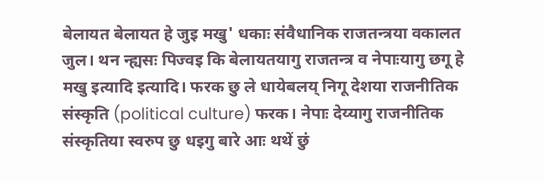बेलायत बेलायत हे जुइ मखु' धकाः संवैधानिक राजतन्त्रया वकालत जुल। थन न्ह्यसः पिज्वइ कि बेलायतयागु राजतन्त्र व नेपाःयागु छगू हे मखु इत्यादि इत्यादि। फरक छु ले धायेबलय् निगू देशया राजनीतिक संस्कृति (political culture) फरक। नेपाः देय्यागु राजनीतिक संस्कृतिया स्वरुप छु धइगु बारे आः थथें छुं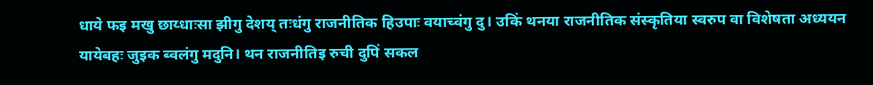धाये फइ मखु छाय्धाःसा झीगु देशय् तःधंगु राजनीतिक हिउपाः वयाच्वंगु दु। उकिं थनया राजनीतिक संस्कृतिया स्वरुप वा विशेषता अध्ययन यायेबहः जुइक ब्वलंगु मदुनि। थन राजनीतिइ रुची दुपिं सकल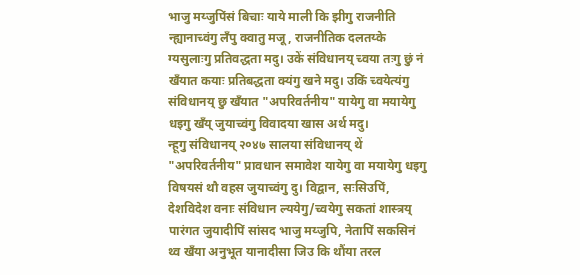भाजु मय्जुपिंसं बिचाः याये माली कि झीगु राजनीति न्ह्यानाच्वंगु लँपु क्वातु मजू, राजनीतिक दलतय्के ग्यसुलाःगु प्रतिवद्धता मदु। उकें संविधानय् च्वया तःगु छुं नं खँयात कयाः प्रतिबद्धता क्यंगु खने मदु। उकिं च्वयेत्यंगु संविधानय् छु खँयात "अपरिवर्तनीय" यायेगु वा मयायेगु धइगु खँय् जुयाच्वंगु विवादया खास अर्थ मदु।
न्हूगु संविधानय् २०४७ सालया संविधानय् थें "अपरिवर्तनीय" प्रावधान समावेश यायेगु वा मयायेगु धइगु विषयसं थौ वहस जुयाच्वंगु दु। विद्वान, सःसिउपिं, देशविदेश वनाः संविधान ल्ययेगु/च्वयेगु सकतां शास्त्रय् पारंगत जुयादीपिं सांसद भाजु मय्जुपि, नेतापिं सकसिनं थ्व खँया अनुभूत यानादीसा जिउ कि थौंया तरल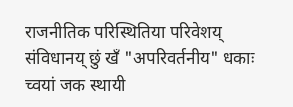राजनीतिक परिस्थितिया परिवेशय् संविधानय् छुं खँ "अपरिवर्तनीय" धकाः च्वयां जक स्थायी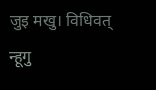जुइ मखु। विधिवत् न्हूगु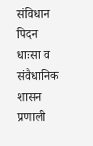संविधान पिदन धाःसा व संवैधानिक शासन प्रणाली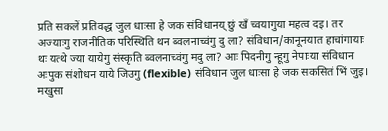प्रति सकलें प्रतिवद्ध जुल धाःसा हे जक संविधानय् छुं खँ च्वयागुया महत्व दइ। तर अज्याःगु राजनीतिक परिस्थिति थन ब्वलनाच्वंगु दु ला? संविधान/कानूनयात हाचांगायाः थः यत्थे ज्या यायेगु संस्कृति ब्वलनाच्वंगु मदु ला? आः पिदनीगु न्हूगु नेपाःया संविधान अःपुक संशोधन याये जिउगु (flexible) संविधान जुल धाःसा हे जक सकसितं भिं जुइ। मखुसा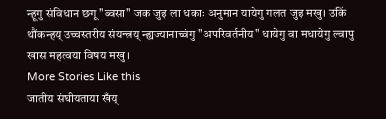न्हूगु संविधान छगू "ब्वसा" जक जुइ ला धकाः अनुमान यायेगु गलत जुइ मखु। उकिं थौंकन्हय् उच्चस्तरीय संयन्त्रय् न्ह्यज्यानाच्वंगु "अपरिवर्तनीय" धायेगु वा मधायेगु ल्वापु खास महत्वया विषय मखु ।
More Stories Like this
जातीय संघीयताया खँय्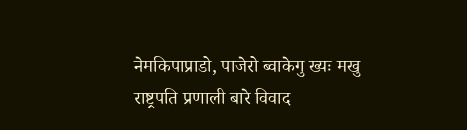नेमकिपाप्राडो, पाजेरो ब्वाकेगु ख्यः मखु
राष्ट्रपति प्रणाली बारे विवाद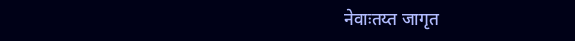नेवाःतय्त जागृत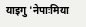याइगु 'नेपाःमिया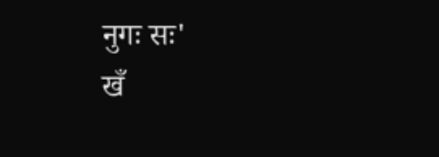नुगः सः'
खँ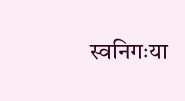स्वनिगःया